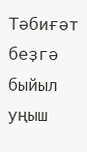Тәбиғәт беҙгә быйыл уңыш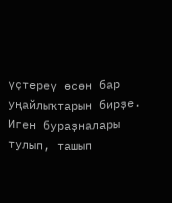үҫтереү өсөн бар уңайлыҡтарын бирҙе. Иген бураҙналары тулып, ташып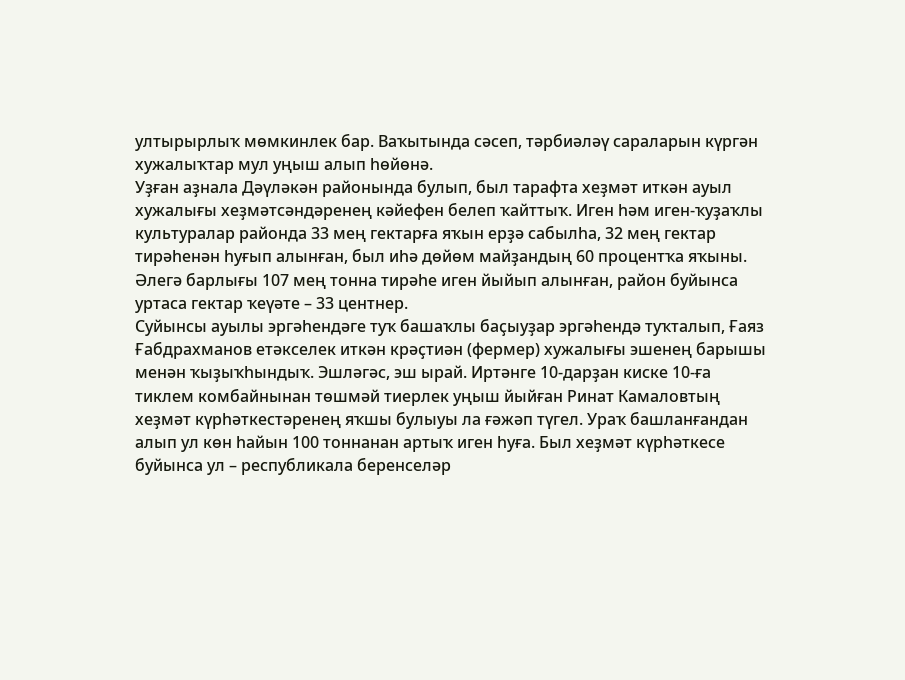ултырырлыҡ мөмкинлек бар. Ваҡытында сәсеп, тәрбиәләү сараларын күргән хужалыҡтар мул уңыш алып һөйөнә.
Уҙған аҙнала Дәүләкән районында булып, был тарафта хеҙмәт иткән ауыл хужалығы хеҙмәтсәндәренең кәйефен белеп ҡайттыҡ. Иген һәм иген-ҡуҙаҡлы культуралар районда 33 мең гектарға яҡын ерҙә сабылһа, 32 мең гектар тирәһенән һуғып алынған, был иһә дөйөм майҙандың 60 процентҡа яҡыны. Әлегә барлығы 107 мең тонна тирәһе иген йыйып алынған, район буйынса уртаса гектар ҡеүәте – 33 центнер.
Суйынсы ауылы эргәһендәге туҡ башаҡлы баҫыуҙар эргәһендә туҡталып, Ғаяз Ғабдрахманов етәкселек иткән крәҫтиән (фермер) хужалығы эшенең барышы менән ҡыҙыҡһындыҡ. Эшләгәс, эш ырай. Иртәнге 10-дарҙан киске 10-ға тиклем комбайнынан төшмәй тиерлек уңыш йыйған Ринат Камаловтың хеҙмәт күрһәткестәренең яҡшы булыуы ла ғәжәп түгел. Ураҡ башланғандан алып ул көн һайын 100 тоннанан артыҡ иген һуға. Был хеҙмәт күрһәткесе буйынса ул – республикала беренселәр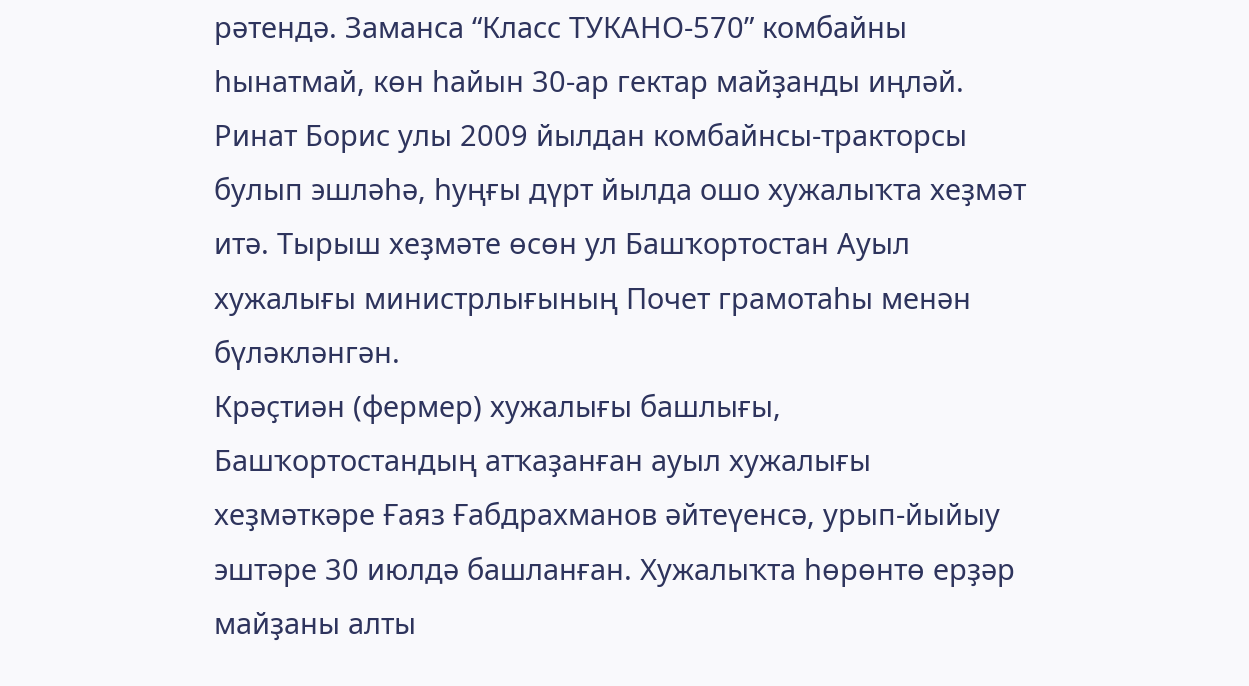рәтендә. Заманса “Класс ТУКАНО-570” комбайны һынатмай, көн һайын 30-ар гектар майҙанды иңләй. Ринат Борис улы 2009 йылдан комбайнсы-тракторсы булып эшләһә, һуңғы дүрт йылда ошо хужалыҡта хеҙмәт итә. Тырыш хеҙмәте өсөн ул Башҡортостан Ауыл хужалығы министрлығының Почет грамотаһы менән бүләкләнгән.
Крәҫтиән (фермер) хужалығы башлығы, Башҡортостандың атҡаҙанған ауыл хужалығы хеҙмәткәре Ғаяз Ғабдрахманов әйтеүенсә, урып-йыйыу эштәре 30 июлдә башланған. Хужалыҡта һөрөнтө ерҙәр майҙаны алты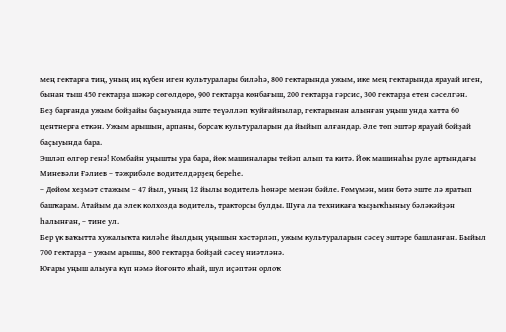мең гектарға тиң, уның иң күбен иген культуралары биләһә, 800 гектарында ужым, ике мең гектарында ярауай иген, бынан тыш 450 гектарҙа шәкәр сөгөлдөрө, 900 гектарҙа көнбағыш, 200 гектарҙа гәрсис, 300 гектарҙа етен сәселгән.
Беҙ барғанда ужым бойҙайы баҫыуында эште теүәлләп ҡуйғайнылар, гектарынан алынған уңыш унда хатта 60 центнерға еткән. Ужым арышын, арпаны, борсаҡ культураларын да йыйып алғандар. Әле төп эштәр ярауай бойҙай баҫыуында бара.
Эшләп өлгөр генә! Комбайн уңышты ура бара, йөк машиналары тейәп алып та китә. Йөк машинаһы руле артындағы Миневәли Ғәлиев – тәжрибәле водителдәрҙең береһе.
– Дөйөм хеҙмәт стажым – 47 йыл, уның 12 йылы водитель һөнәре менән бәйле. Ғөмүмән, мин бөтә эште лә яратып башҡарам. Атайым да элек колхозда водитель, тракторсы булды. Шуға ла техникаға ҡыҙыҡһыныу бәләкәйҙән һалынған, – тине ул.
Бер үк ваҡытта хужалыҡта киләһе йылдың уңышын хәстәрләп, ужым культураларын сәсеү эштәре башланған. Быйыл 700 гектарҙа – ужым арышы, 800 гектарҙа бойҙай сәсеү ниәтләнә.
Юғары уңыш алыуға күп нәмә йоғонто яһай, шул иҫәптән орлоҡ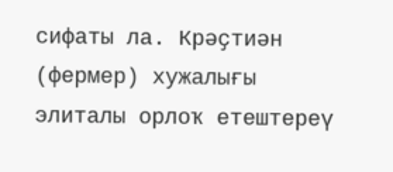сифаты ла. Крәҫтиән (фермер) хужалығы элиталы орлоҡ етештереү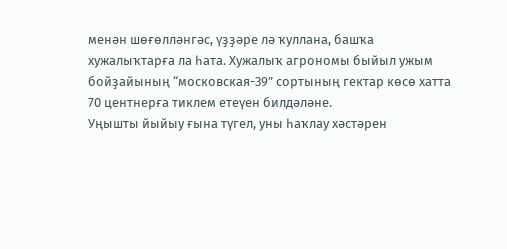менән шөғөлләнгәс, үҙҙәре лә ҡуллана, башҡа хужалыҡтарға ла һата. Хужалыҡ агрономы быйыл ужым бойҙайының “московская-39” сортының гектар көсө хатта 70 центнерға тиклем етеүен билдәләне.
Уңышты йыйыу ғына түгел, уны һаҡлау хәстәрен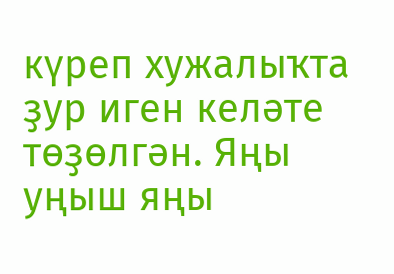күреп хужалыҡта ҙур иген келәте төҙөлгән. Яңы уңыш яңы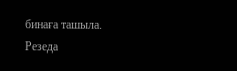бинаға ташыла.
Резеда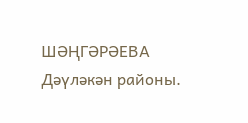ШӘҢГӘРӘЕВА
Дәүләкән районы.